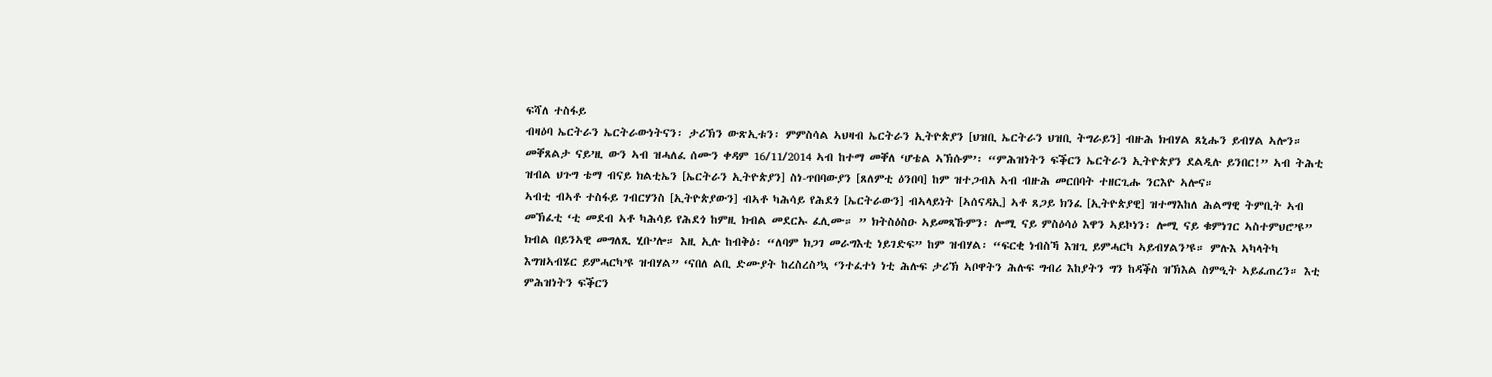ፍሻለ ተስፋይ
ብዛዕባ ኤርትራን ኤርትራውነትናን፡ ታሪኽን ውጽኢቱን፡ ምምስሳል ኣህዛብ ኤርትራን ኢትዮጵያን [ህዝቢ ኤርትራን ህዝቢ ትግራይን] ብዙሕ ክብሃል ጸኒሑን ይብሃል ኣሎን። መቐጸልታ ናይ’ዚ ውን ኣብ ዝሓለፈ ሰሙን ቀዳም 16/11/2014 ኣብ ከተማ መቐለ ‘ሆቴል ኣኽሱም’፡ “ምሕዝነትን ፍቕርን ኤርትራን ኢትዮጵያን ደልዲሉ ይንበር!” ኣብ ትሕቲ ዝብል ህጉግ ቴማ ብናይ ክልቲኤን [ኤርትራን ኢትዮጵያን] ስነ-ጥበባውያን [ጸለምቲ ዕንበባ] ከም ዝተጋብአ ኣብ ብዙሕ መርበባት ተዘርጊሑ ንርእዮ ኣሎና።
ኣብቲ ብኣቶ ተስፋይ ገብርሃንስ [ኢትዮጵያውን] ብኣቶ ካሕሳይ የሕደጎ [ኤርትራውን] ብኣላይነት [ኣሰናዳኢ] ኣቶ ጸጋይ ክንፈ [ኢትዮጵያዊ] ዝተማእከለ ሕልማዊ ትምቢት ኣብ መኽፈቲ ‘ቲ መደብ ኣቶ ካሕሳይ የሕደጎ ከምዚ ክብል መደርኡ ፈሊሙ። ” ክትስዕስዑ ኣይመጻኹምን፡ ሎሚ ናይ ምስዕሳዕ እዋን ኣይኮነን፡ ሎሚ ናይ ቁምነገር ኣስተምህሮ’ዩ” ክብል በይንኣዊ መግለጺ ሂቡ’ሎ። እዚ ኢሉ ከብቅዕ፡ “ለባም ክጋገ መራግእቲ ነይገድፍ” ከም ዝብሃል፡ “ፍርቂ ነብስኻ እዝጊ ይምሓርካ ኣይብሃልን’ዩ። ምሉእ ኣካላትካ እግዝኣብሄር ይምሓርካ’ዩ ዝብሃል” ‘ናበለ ልቢ ድሙያት ከረስረስ’ኳ ‘ንተፈተነ ነቲ ሕሉፍ ታሪኽ ኣቦዋትን ሕሉፍ ግብሪ እከያትን ግን ከዳቕስ ዝኽእል ስምዒት ኣይፈጠረን። እቲ ምሕዝነትን ፍቕርን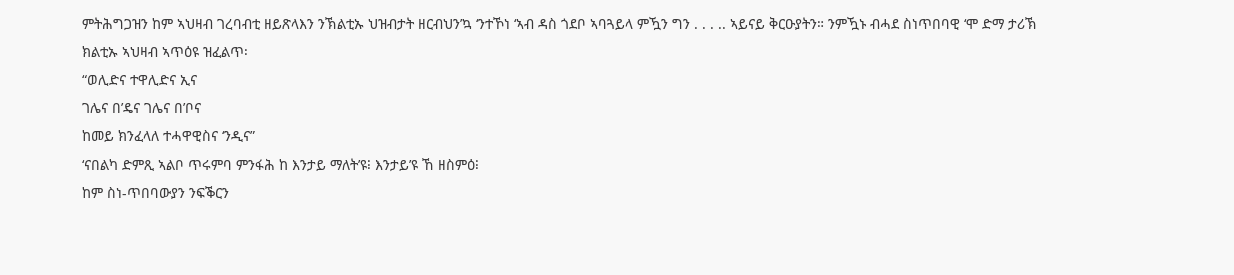ምትሕግጋዝን ከም ኣህዛብ ገረባብቲ ዘይጽላእን ንኽልቲኡ ህዝብታት ዘርብህን’ኳ ‘ንተኾነ ‘ኣብ ዳስ ጎደቦ ኣባጓይላ ምዃን ግን . . . .. ኣይናይ ቅርዑያትን። ንምዃኑ ብሓደ ስነጥበባዊ ‘ሞ ድማ ታሪኽ ክልቲኡ ኣህዛብ ኣጥዕዩ ዝፈልጥ፡
“ወሊድና ተዋሊድና ኢና
ገሌና በ’ዴና ገሌና በ’ቦና
ከመይ ክንፈላለ ተሓዋዊስና ‘ንዲና”
‘ናበልካ ድምጺ ኣልቦ ጥሩምባ ምንፋሕ ከ እንታይ ማለት’ዩ፧ እንታይ’ዩ ኸ ዘስምዕ፧
ከም ስነ-ጥበባውያን ንፍቕርን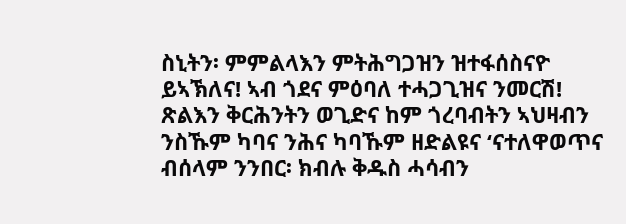ስኒትን፡ ምምልላእን ምትሕግጋዝን ዝተፋሰስናዮ ይኣኽለና! ኣብ ጎደና ምዕባለ ተሓጋጊዝና ንመርሽ! ጽልእን ቅርሕንትን ወጊድና ከም ጎረባብትን ኣህዛብን ንስኹም ካባና ንሕና ካባኹም ዘድልዩና ‘ናተለዋወጥና ብሰላም ንንበር፡ ክብሉ ቅዱስ ሓሳብን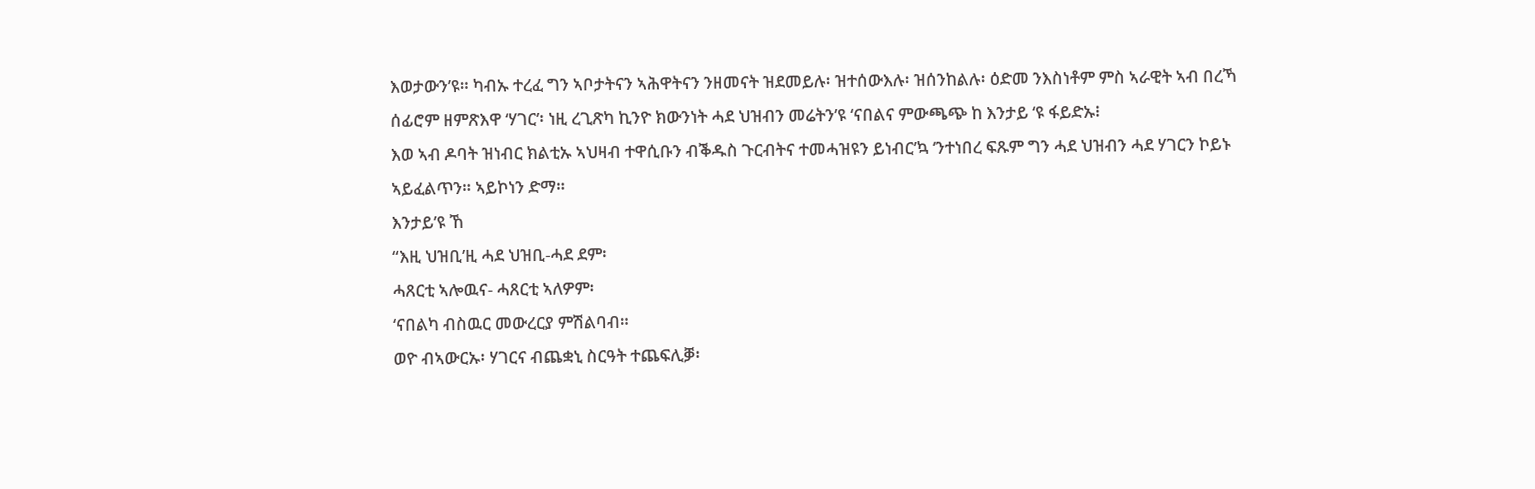እወታውን’ዩ። ካብኡ ተረፈ ግን ኣቦታትናን ኣሕዋትናን ንዘመናት ዝደመይሉ፡ ዝተሰውእሉ፡ ዝሰንከልሉ፡ ዕድመ ንእስነቶም ምስ ኣራዊት ኣብ በረኻ ሰፊሮም ዘምጽእዋ ‘ሃገር’፡ ነዚ ረጊጽካ ኪንዮ ክውንነት ሓደ ህዝብን መሬትን’ዩ ‘ናበልና ምውጫጭ ከ እንታይ ‘ዩ ፋይድኡ፧
እወ ኣብ ዶባት ዝነብር ክልቲኡ ኣህዛብ ተዋሲቡን ብቕዱስ ጉርብትና ተመሓዝዩን ይነብር’ኳ ‘ንተነበረ ፍጹም ግን ሓደ ህዝብን ሓደ ሃገርን ኮይኑ ኣይፈልጥን። ኣይኮነን ድማ።
እንታይ’ዩ ኸ
“እዚ ህዝቢ’ዚ ሓደ ህዝቢ-ሓደ ደም፡
ሓጸርቲ ኣሎዉና- ሓጸርቲ ኣለዎም፡
‘ናበልካ ብስዉር መውረርያ ምሽልባብ።
ወዮ ብኣውርኡ፡ ሃገርና ብጨቋኒ ስርዓት ተጨፍሊቓ፡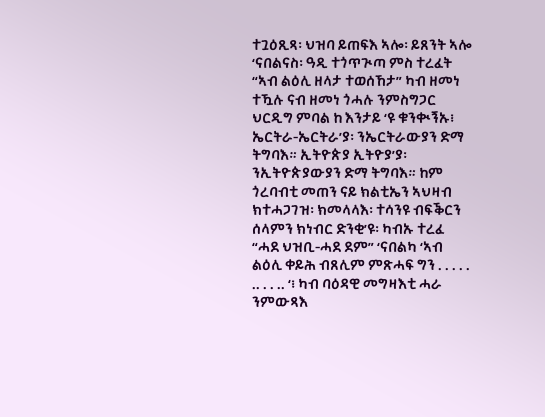ተጓዕጺጻ፡ ህዝባ ይጠፍእ ኣሎ፡ ይጸንት ኣሎ ‘ናበልናስ፡ ዓዲ ተጎጥጒጣ ምስ ተረፈት “ኣብ ልዕሊ ዘላታ ተወሰኸታ” ካብ ዘመነ ተዃሉ ናብ ዘመነ ጎሓሉ ንምስግጋር ህርዲግ ምባል ከ እንታይ ‘ዩ ቁንቊኝኡ፧ ኤርትራ-ኤርትራ’ያ፡ ንኤርትራውያን ድማ ትግባእ። ኢትዮጵያ ኢትዮያ’ያ፡ ንኢትዮጵያውያን ድማ ትግባእ። ከም ጎረባብቲ መጠን ናይ ክልቲኤን ኣህዛብ ክተሓጋገዝ፡ ክመላላእ፡ ተሳንዩ ብፍቕርን ሰላምን ክነብር ድንቂ’ዩ፡ ካብኡ ተረፈ “ሓደ ህዝቢ-ሓደ ደም” ‘ናበልካ ‘ኣብ ልዕሊ ቀይሕ ብጸሊም ምጽሓፍ ግን . . . . . .. . . .. ‘፧ ካብ ባዕዳዊ መግዛእቲ ሓራ ንምውጻእ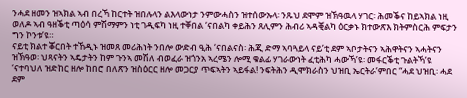ንሓደ ዘመን ዝኣክል ኣብ በረኻ ከርተት ዝበሉላን ልእላውነታ ንምውሓስን ዝተሰውኡላ፡ ንጹህ ደሞም ዝኽዓዉላ ሃገር፡ ሕመቕና ከይኣክል ነዚ ወለዶ ኣብ ዓዘቕቲ ጣዕሳ ምሽማምን ነቲ ገዲፍካ ነዚ ተቐበል ‘ናበልካ ቀይሕን ጸሊምን ሕብሪ ኣዳቒልካ ዕርቃኑ ክተውጽእ ክትምስርሕ ምፍታን ግን ኮንቱ’ዩ።
ናይቲ ክልተ ቖርበት ተኸዲኑ ዝመጸ መሪሕነት ንበሎ ውድብ ዒሕ ‘ናበልናስ፡ ሕጂ ድማ ኣባጓይላ ናይ’ቲ ደም ኣቦታትናን ኣሕዋትናን ኣሓትናን ዝኽዓወ፡ ህጻናትን ኣዴታትን ከም ጉንኣ መሽለ ብወፈራ ዝጎንአ ኣረሜን ሎሚ ቁልፊ ሃገራውነት ፈቲሕካ ሓውኻ’ዩ፡ መፋርቕቲ ጉልትኻ’ዩ ‘ናተባህለ ዝድከር ዘሎ ከበሮ በለጽን ዝስዕርር ዘሎ መጋርያ ጥፍኣትን ኣይፋል! ንፍትሕን ዲሞክራስን ህዝቢ ኤርትራ’ምበር “ሓደ ህዝቢ፡ ሓደ ደም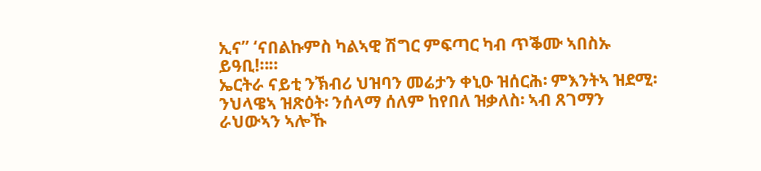ኢና” ‘ናበልኩምስ ካልኣዊ ሽግር ምፍጣር ካብ ጥቕሙ ኣበስኡ ይዓቢ!።።
ኤርትራ ናይቲ ንኽብሪ ህዝባን መሬታን ቀኒዑ ዝሰርሕ፡ ምእንትኣ ዝደሚ፡ ንህላዌኣ ዝጽዕት፡ ንሰላማ ሰለም ከየበለ ዝቃለስ፡ ኣብ ጸገማን ራህውኣን ኣሎኹ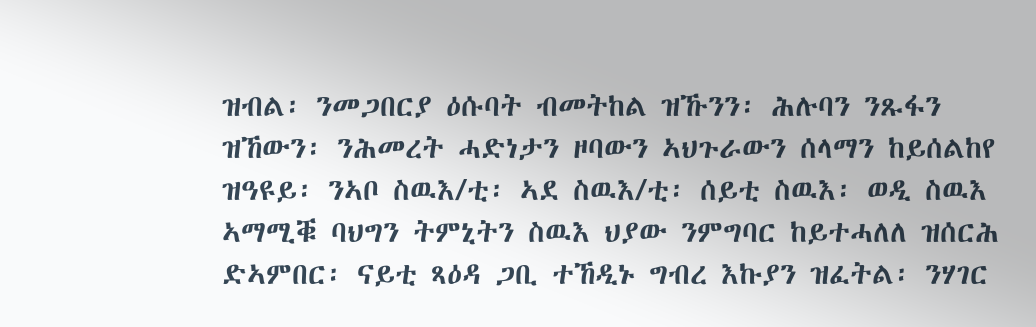ዝብል፡ ንመጋበርያ ዕሱባት ብመትከል ዝኹንን፡ ሕሉባን ንጹፋን ዝኸውን፡ ንሕመረት ሓድነታን ዞባውን ኣህጉራውን ሰላማን ከይሰልከየ ዝዓዩይ፡ ንኣቦ ስዉእ/ቲ፡ ኣደ ስዉእ/ቲ፡ ሰይቲ ስዉእ፡ ወዲ ስዉእ ኣማሚቑ ባህግን ትምኒትን ስዉእ ህያው ንምግባር ከይተሓለለ ዝሰርሕ ድኣምበር፡ ናይቲ ጻዕዳ ጋቢ ተኸዲኑ ግብረ እኩያን ዝፈትል፡ ንሃገር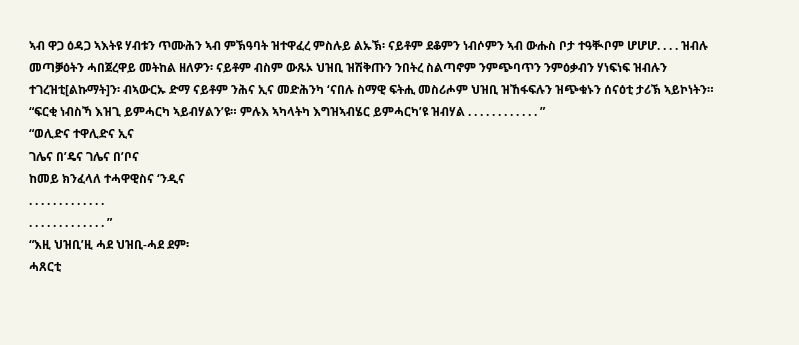ኣብ ዋጋ ዕዳጋ ኣእትዩ ሃብቱን ጥሙሕን ኣብ ምኽዓባት ዝተዋፈረ ምስሉይ ልኡኽ፡ ናይቶም ደቆምን ነብሶምን ኣብ ውሑስ ቦታ ተዓቚቦም ሆሆሆ. . . . ዝብሉ መጣቓዕትን ሓበጀረዋይ መትከል ዘለዎን፡ ናይቶም ብስም ውጹኦ ህዝቢ ዝሽቅጡን ንበትረ ስልጣኖም ንምጭባጥን ንምዕቃብን ሃነፍነፍ ዝብሉን ተገረዝቲ[ልኩማት]ን፡ ብኣውርኡ ድማ ናይቶም ንሕና ኢና መድሕንካ ‘ናበሉ ስማዊ ፍትሒ መስሪሖም ህዝቢ ዝኸፋፍሉን ዝጭቁኑን ሰናዕቲ ታሪኽ ኣይኮነትን።
“ፍርቂ ነብስኻ እዝጊ ይምሓርካ ኣይብሃልን’ዩ። ምሉእ ኣካላትካ እግዝኣብሄር ይምሓርካ’ዩ ዝብሃል . . . . . . . . . . . . ”
“ወሊድና ተዋሊድና ኢና
ገሌና በ’ዴና ገሌና በ’ቦና
ከመይ ክንፈላለ ተሓዋዊስና ‘ንዲና
. . . . . . . . . . . . .
. . . . . . . . . . . . . ”
“እዚ ህዝቢ’ዚ ሓደ ህዝቢ-ሓደ ደም፡
ሓጸርቲ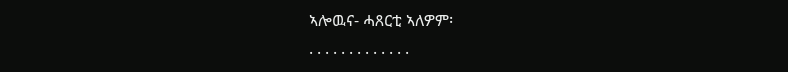ኣሎዉና- ሓጸርቲ ኣለዎም፡
. . . . . . . . . . . . .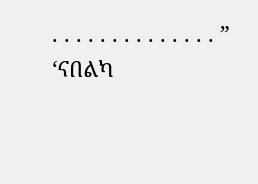. . . . . . . . . . . . . . ”
‘ናበልካ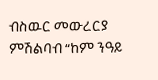ብስዉር መውረርያ ምሽልባብ “ከም ንዓይ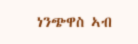ነንጭዋስ ኣብ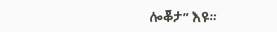ሎቖታ” እዩ።